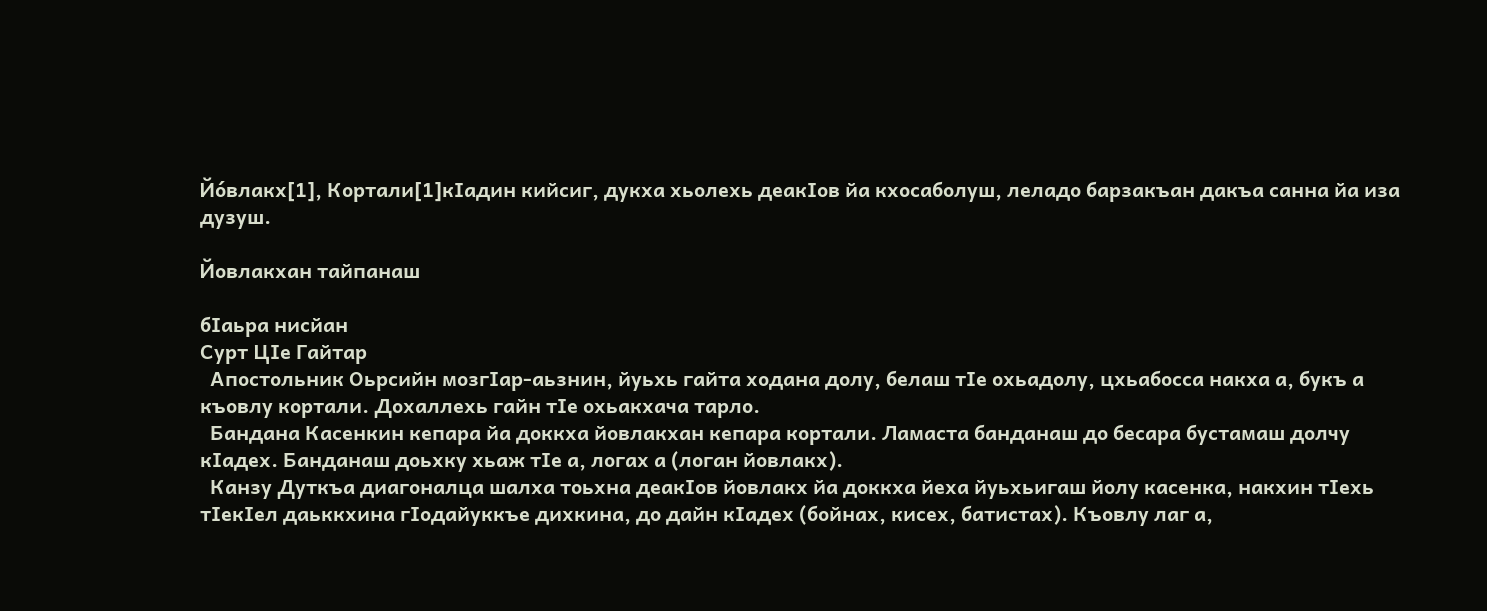Йо́влакх[1], Кортали[1]кӀадин кийсиг, дукха хьолехь деакӀов йа кхосаболуш, леладо барзакъан дакъа санна йа иза дузуш.

Йовлакхан тайпанаш

бӀаьра нисйан
Сурт ЦӀе Гайтар
  Апостольник Оьрсийн мозгӀар-аьзнин, йуьхь гайта ходана долу, белаш тӀе охьадолу, цхьабосса накха а, букъ а къовлу кортали. Дохаллехь гайн тӀе охьакхача тарло.
  Бандана Касенкин кепара йа доккха йовлакхан кепара кортали. Ламаста банданаш до бесара бустамаш долчу кӀадех. Банданаш доьхку хьаж тӀе а, логах а (логан йовлакх).
  Канзу Дуткъа диагоналца шалха тоьхна деакӀов йовлакх йа доккха йеха йуьхьигаш йолу касенка, накхин тӀехь тӀекӀел даьккхина гӀодайуккъе дихкина, до дайн кӀадех (бойнах, кисех, батистах). Къовлу лаг а,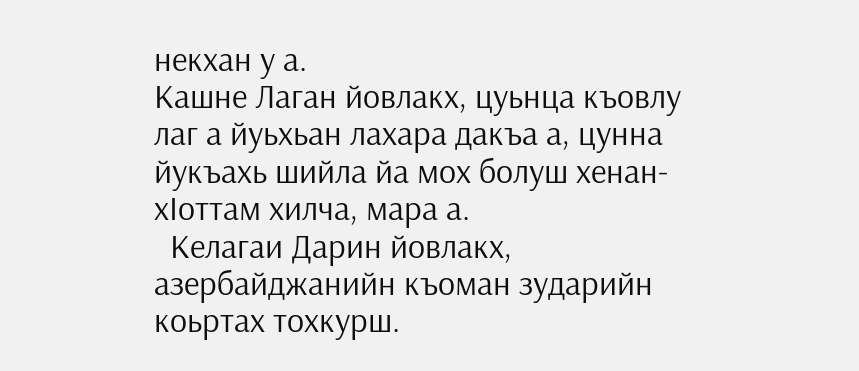некхан у а.
Кашне Лаган йовлакх, цуьнца къовлу лаг а йуьхьан лахара дакъа а, цунна йукъахь шийла йа мох болуш хенан-хӀоттам хилча, мара а.
  Келагаи Дарин йовлакх, азербайджанийн къоман зударийн коьртах тохкурш.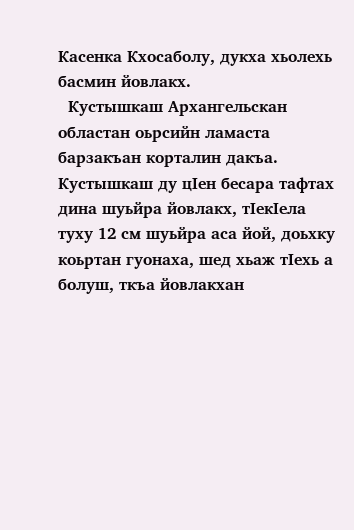Касенка Кхосаболу, дукха хьолехь басмин йовлакх.
  Кустышкаш Архангельскан областан оьрсийн ламаста барзакъан корталин дакъа. Кустышкаш ду цӀен бесара тафтах дина шуьйра йовлакх, тӀекӀела туху 12 см шуьйра аса йой, доьхку коьртан гуонаха, шед хьаж тӀехь а болуш, ткъа йовлакхан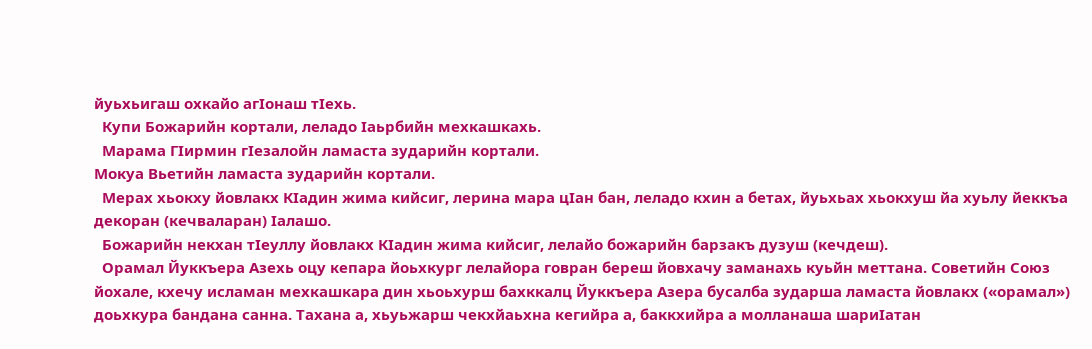йуьхьигаш охкайо агӀонаш тӀехь.
  Купи Божарийн кортали, леладо Ӏаьрбийн мехкашкахь.
  Марама ГӀирмин гӀезалойн ламаста зударийн кортали.
Мокуа Вьетийн ламаста зударийн кортали.
  Мерах хьокху йовлакх КӀадин жима кийсиг, лерина мара цӀан бан, леладо кхин а бетах, йуьхьах хьокхуш йа хуьлу йеккъа декоран (кечваларан) Ӏалашо.
  Божарийн некхан тӀеуллу йовлакх КӀадин жима кийсиг, лелайо божарийн барзакъ дузуш (кечдеш).
  Орамал Йуккъера Азехь оцу кепара йоьхкург лелайора говран береш йовхачу заманахь куьйн меттана. Советийн Союз йохале, кхечу исламан мехкашкара дин хьоьхурш бахккалц Йуккъера Азера бусалба зударша ламаста йовлакх («орамал») доьхкура бандана санна. Тахана а, хьуьжарш чекхйаьхна кегийра а, баккхийра а молланаша шариӀатан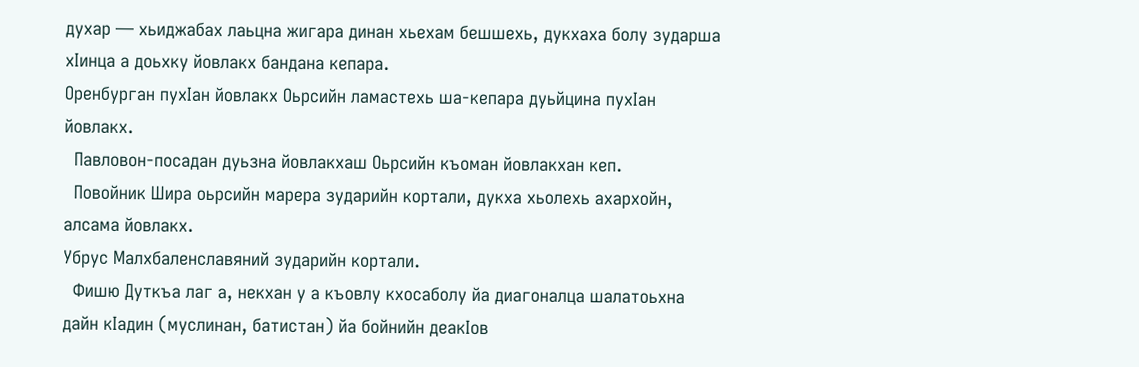духар — хьиджабах лаьцна жигара динан хьехам бешшехь, дукхаха болу зударша хӀинца а доьхку йовлакх бандана кепара.
Оренбурган пухӀан йовлакх Оьрсийн ламастехь ша-кепара дуьйцина пухӀан йовлакх.
  Павловон-посадан дуьзна йовлакхаш Оьрсийн къоман йовлакхан кеп.
  Повойник Шира оьрсийн марера зударийн кортали, дукха хьолехь ахархойн, алсама йовлакх.
Убрус Малхбаленславяний зударийн кортали.
  Фишю Дуткъа лаг а, некхан у а къовлу кхосаболу йа диагоналца шалатоьхна дайн кӀадин (муслинан, батистан) йа бойнийн деакӀов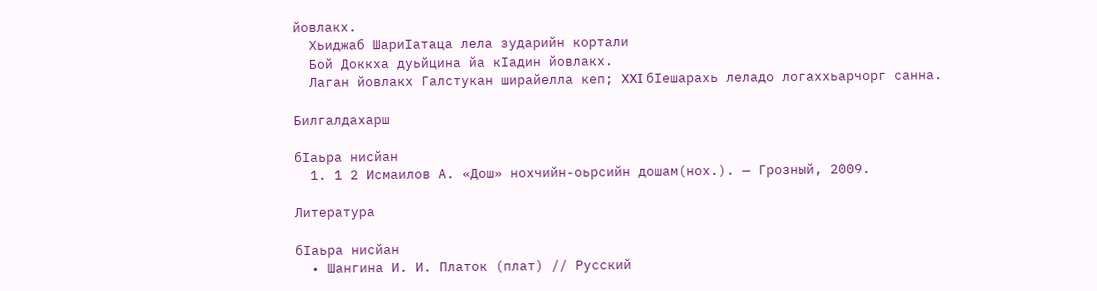йовлакх.
  Хьиджаб ШариӀатаца лела зударийн кортали
  Бой Доккха дуьйцина йа кӀадин йовлакх.
  Лаган йовлакх Галстукан ширайелла кеп; XXI бӀешарахь леладо логаххьарчорг санна.

Билгалдахарш

бӀаьра нисйан
  1. 1 2 Исмаилов А. «Дош» нохчийн-оьрсийн дошам(нох.). — Грозный, 2009.

Литература

бӀаьра нисйан
  • Шангина И. И. Платок (плат) // Русский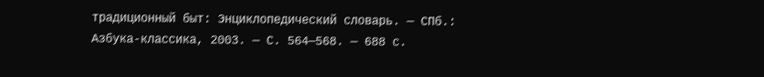традиционный быт: Энциклопедический словарь. — СПб.: Азбука-классика, 2003. — С. 564—568. — 688 с.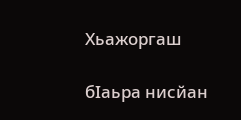Хьажоргаш

бӀаьра нисйан